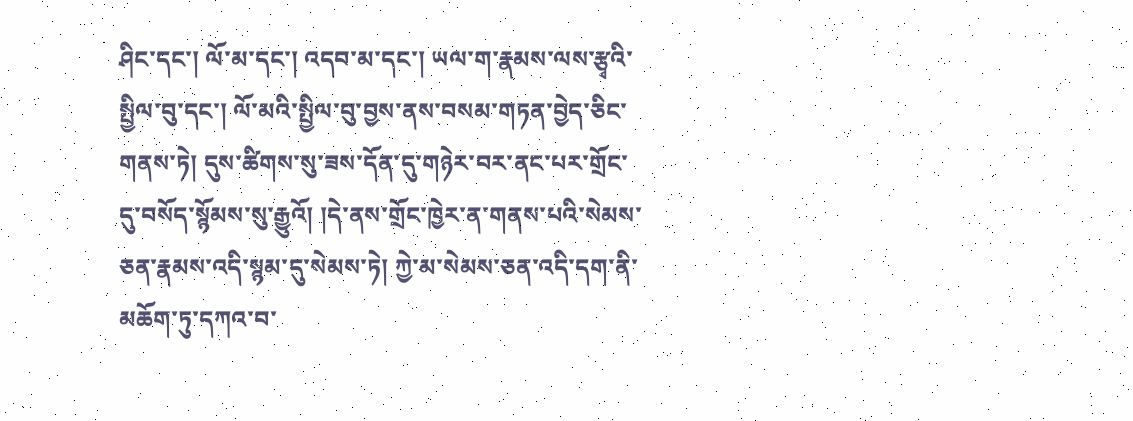ཤིང་དང་། ལོ་མ་དང་། འདབ་མ་དང་། ཡལ་ག་རྣམས་ལས་རྩྭའི་སྤྱིལ་བུ་དང་། ལོ་མའི་སྤྱིལ་བུ་བྱས་ནས་བསམ་གཏན་བྱེད་ཅིང་གནས་ཏེ། དུས་ཚིགས་སུ་ཟས་དོན་དུ་གཉེར་བར་ནང་པར་གྲོང་དུ་བསོད་སྙོམས་སུ་རྒྱུའོ། །དེ་ནས་གྲོང་ཁྱེར་ན་གནས་པའི་སེམས་ཅན་རྣམས་འདི་སྙམ་དུ་སེམས་ཏེ། ཀྱེ་མ་སེམས་ཅན་འདི་དག་ནི་མཆོག་ཏུ་དཀའ་བ་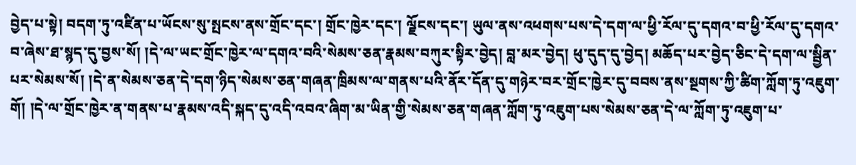བྱེད་པ་སྟེ། བདག་ཏུ་འཛིན་པ་ཡོངས་སུ་སྤངས་ནས་གྲོང་དང་། གྲོང་ཁྱེར་དང་། ལྗོངས་དང་། ཡུལ་ནས་འཕགས་པས་དེ་དག་ལ་ཕྱི་རོལ་དུ་དགའ་བ་ཕྱི་རོལ་དུ་དགའ་བ་ཞེས་ཐ་སྙད་དུ་བྱས་སོ། །དེ་ལ་ཡང་གྲོང་ཁྱེར་ལ་དགའ་བའི་སེམས་ཅན་རྣམས་བཀུར་སྟིར་བྱེད། བླ་མར་བྱེད། ཕུ་དུད་དུ་བྱེད། མཆོད་པར་བྱེད་ཅིང་དེ་དག་ལ་སྦྱིན་པར་སེམས་སོ། །དེ་ན་སེམས་ཅན་དེ་དག་ཉིད་སེམས་ཅན་གཞན་ཁྲིམས་ལ་གནས་པའི་ནོར་དོན་དུ་གཉེར་བར་གྲོང་ཁྱེར་དུ་བབས་ནས་སྔགས་ཀྱི་ཚིག་ཀློག་ཏུ་འཇུག་གོ། །དེ་ལ་གྲོང་ཁྱེར་ན་གནས་པ་རྣམས་འདི་སྐད་དུ་འདི་འབའ་ཞིག་མ་ཡིན་གྱི་སེམས་ཅན་གཞན་ཀློག་ཏུ་འཇུག་པས་སེམས་ཅན་དེ་ལ་ཀློག་ཏུ་འཇུག་པ་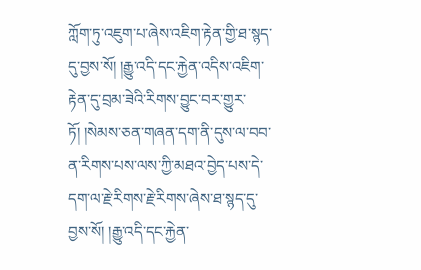ཀློག་ཏུ་འཇུག་པ་ཞེས་འཇིག་རྟེན་གྱི་ཐ་སྙད་དུ་བྱས་སོ། །རྒྱུ་འདི་དང་རྐྱེན་འདིས་འཇིག་རྟེན་དུ་བྲམ་ཟེའི་རིགས་བྱུང་བར་གྱུར་ཏོ། །སེམས་ཅན་གཞན་དག་ནི་དུས་ལ་བབ་ན་རིགས་པས་ལས་ཀྱི་མཐའ་བྱེད་པས་དེ་དག་ལ་རྗེ་རིགས་རྗེ་རིགས་ཞེས་ཐ་སྙད་དུ་བྱས་སོ། །རྒྱུ་འདི་དང་རྐྱེན་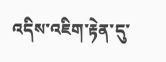འདིས་འཇིག་རྟེན་དུ་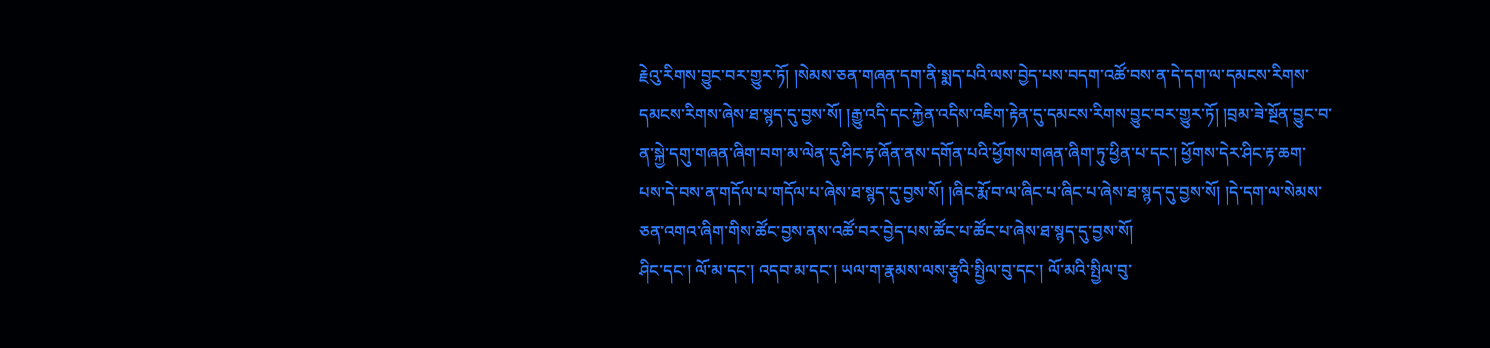རྗེའུ་རིགས་བྱུང་བར་གྱུར་ཏོ། །སེམས་ཅན་གཞན་དག་ནི་སྨད་པའི་ལས་བྱེད་པས་བདག་འཚོ་བས་ན་དེ་དག་ལ་དམངས་རིགས་དམངས་རིགས་ཞེས་ཐ་སྙད་དུ་བྱས་སོ། །རྒྱུ་འདི་དང་རྐྱེན་འདིས་འཇིག་རྟེན་དུ་དམངས་རིགས་བྱུང་བར་གྱུར་ཏོ། །བྲམ་ཟེ་སྔོན་བྱུང་བ་ན་སྐྱེ་དགུ་གཞན་ཞིག་བག་མ་ལེན་དུ་ཤིང་རྟ་ཞོན་ནས་དགོན་པའི་ཕྱོགས་གཞན་ཞིག་ཏུ་ཕྱིན་པ་དང་། ཕྱོགས་དེར་ཤིང་རྟ་ཆག་པས་དེ་བས་ན་གདོལ་པ་གདོལ་པ་ཞེས་ཐ་སྙད་དུ་བྱས་སོ། །ཞིང་རྨོ་བ་ལ་ཞིང་པ་ཞིང་པ་ཞེས་ཐ་སྙད་དུ་བྱས་སོ། །དེ་དག་ལ་སེམས་ཅན་འགའ་ཞིག་གིས་ཚོང་བྱས་ནས་འཚོ་བར་བྱེད་པས་ཚོང་པ་ཚོང་པ་ཞེས་ཐ་སྙད་དུ་བྱས་སོ།
ཤིང་དང་། ལོ་མ་དང་། འདབ་མ་དང་། ཡལ་ག་རྣམས་ལས་རྩྭའི་སྤྱིལ་བུ་དང་། ལོ་མའི་སྤྱིལ་བུ་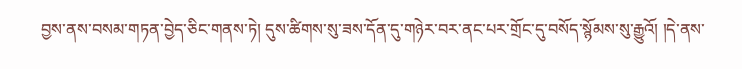བྱས་ནས་བསམ་གཏན་བྱེད་ཅིང་གནས་ཏེ། དུས་ཚིགས་སུ་ཟས་དོན་དུ་གཉེར་བར་ནང་པར་གྲོང་དུ་བསོད་སྙོམས་སུ་རྒྱུའོ། །དེ་ནས་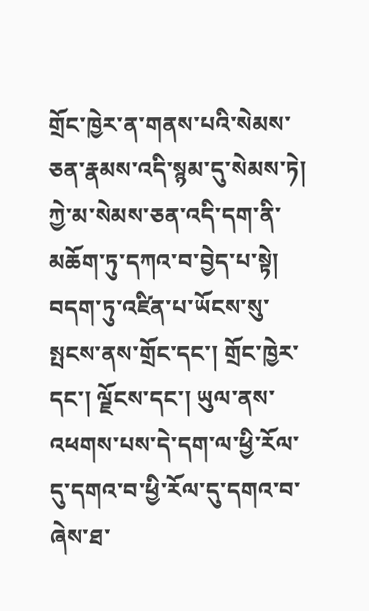གྲོང་ཁྱེར་ན་གནས་པའི་སེམས་ཅན་རྣམས་འདི་སྙམ་དུ་སེམས་ཏེ། ཀྱེ་མ་སེམས་ཅན་འདི་དག་ནི་མཆོག་ཏུ་དཀའ་བ་བྱེད་པ་སྟེ། བདག་ཏུ་འཛིན་པ་ཡོངས་སུ་སྤངས་ནས་གྲོང་དང་། གྲོང་ཁྱེར་དང་། ལྗོངས་དང་། ཡུལ་ནས་འཕགས་པས་དེ་དག་ལ་ཕྱི་རོལ་དུ་དགའ་བ་ཕྱི་རོལ་དུ་དགའ་བ་ཞེས་ཐ་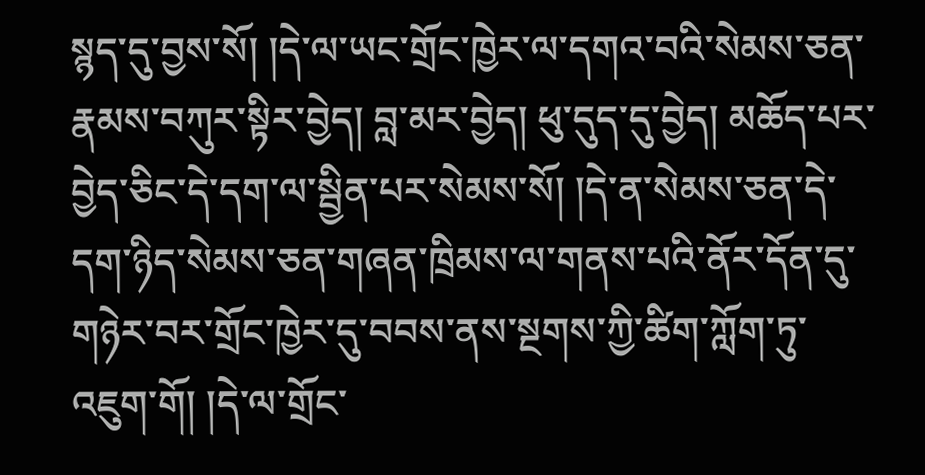སྙད་དུ་བྱས་སོ། །དེ་ལ་ཡང་གྲོང་ཁྱེར་ལ་དགའ་བའི་སེམས་ཅན་རྣམས་བཀུར་སྟིར་བྱེད། བླ་མར་བྱེད། ཕུ་དུད་དུ་བྱེད། མཆོད་པར་བྱེད་ཅིང་དེ་དག་ལ་སྦྱིན་པར་སེམས་སོ། །དེ་ན་སེམས་ཅན་དེ་དག་ཉིད་སེམས་ཅན་གཞན་ཁྲིམས་ལ་གནས་པའི་ནོར་དོན་དུ་གཉེར་བར་གྲོང་ཁྱེར་དུ་བབས་ནས་སྔགས་ཀྱི་ཚིག་ཀློག་ཏུ་འཇུག་གོ། །དེ་ལ་གྲོང་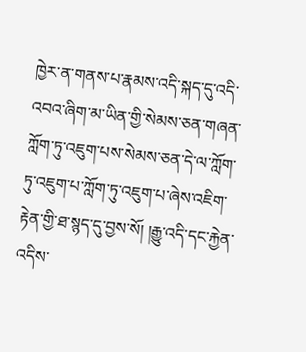ཁྱེར་ན་གནས་པ་རྣམས་འདི་སྐད་དུ་འདི་འབའ་ཞིག་མ་ཡིན་གྱི་སེམས་ཅན་གཞན་ཀློག་ཏུ་འཇུག་པས་སེམས་ཅན་དེ་ལ་ཀློག་ཏུ་འཇུག་པ་ཀློག་ཏུ་འཇུག་པ་ཞེས་འཇིག་རྟེན་གྱི་ཐ་སྙད་དུ་བྱས་སོ། །རྒྱུ་འདི་དང་རྐྱེན་འདིས་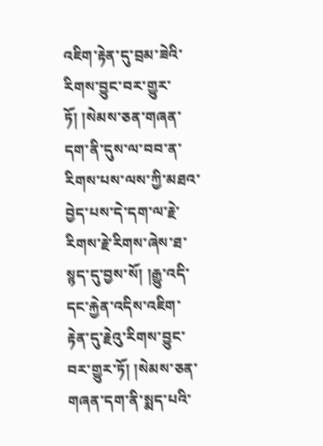འཇིག་རྟེན་དུ་བྲམ་ཟེའི་རིགས་བྱུང་བར་གྱུར་ཏོ། །སེམས་ཅན་གཞན་དག་ནི་དུས་ལ་བབ་ན་རིགས་པས་ལས་ཀྱི་མཐའ་བྱེད་པས་དེ་དག་ལ་རྗེ་རིགས་རྗེ་རིགས་ཞེས་ཐ་སྙད་དུ་བྱས་སོ། །རྒྱུ་འདི་དང་རྐྱེན་འདིས་འཇིག་རྟེན་དུ་རྗེའུ་རིགས་བྱུང་བར་གྱུར་ཏོ། །སེམས་ཅན་གཞན་དག་ནི་སྨད་པའི་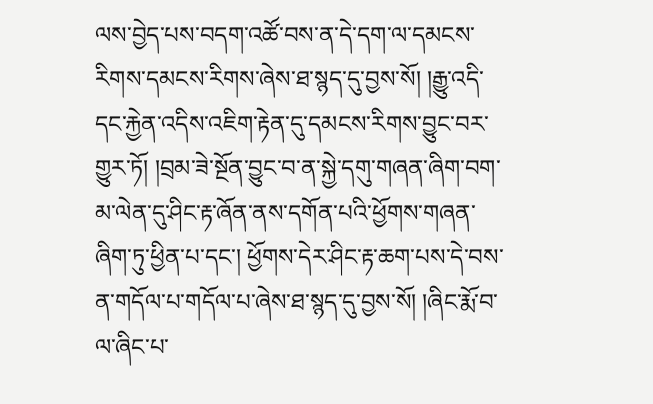ལས་བྱེད་པས་བདག་འཚོ་བས་ན་དེ་དག་ལ་དམངས་རིགས་དམངས་རིགས་ཞེས་ཐ་སྙད་དུ་བྱས་སོ། །རྒྱུ་འདི་དང་རྐྱེན་འདིས་འཇིག་རྟེན་དུ་དམངས་རིགས་བྱུང་བར་གྱུར་ཏོ། །བྲམ་ཟེ་སྔོན་བྱུང་བ་ན་སྐྱེ་དགུ་གཞན་ཞིག་བག་མ་ལེན་དུ་ཤིང་རྟ་ཞོན་ནས་དགོན་པའི་ཕྱོགས་གཞན་ཞིག་ཏུ་ཕྱིན་པ་དང་། ཕྱོགས་དེར་ཤིང་རྟ་ཆག་པས་དེ་བས་ན་གདོལ་པ་གདོལ་པ་ཞེས་ཐ་སྙད་དུ་བྱས་སོ། །ཞིང་རྨོ་བ་ལ་ཞིང་པ་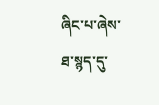ཞིང་པ་ཞེས་ཐ་སྙད་དུ་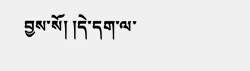བྱས་སོ། །དེ་དག་ལ་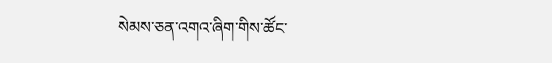སེམས་ཅན་འགའ་ཞིག་གིས་ཚོང་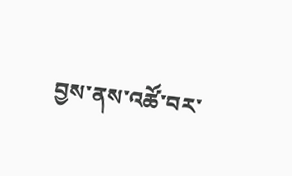བྱས་ནས་འཚོ་བར་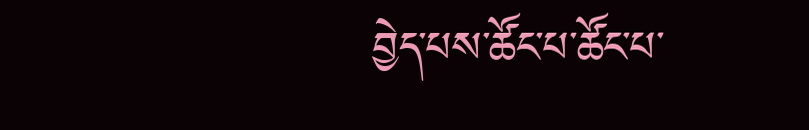བྱེད་པས་ཚོང་པ་ཚོང་པ་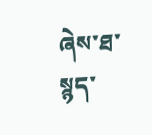ཞེས་ཐ་སྙད་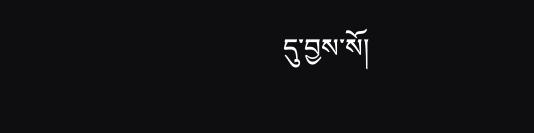དུ་བྱས་སོ།